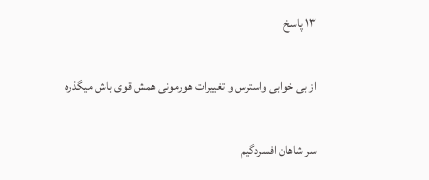۱۳ پاسخ

از بی خوابی واسترس و تغییرات هورمونی همش قوی باش میگذره

سر شاهان افسردگیم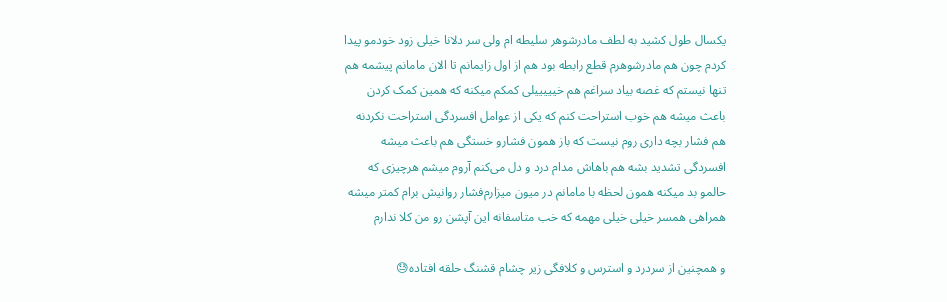یکسال طول کشید به لطف مادرشوهر سلیطه ام ولی سر دلانا خیلی زود خودمو پیدا کردم چون هم مادرشوهرم قطع رابطه بود هم از اول زایمانم تا الان مامانم پیشمه هم تنها نیستم که غصه بیاد سراغم هم خیییییلی کمکم میکنه که همین کمک کردن باعث میشه هم خوب استراحت کنم که یکی از عوامل افسردگی استراحت نکردنه هم فشار بچه داری روم نیست که باز همون فشار‌و خستگی هم باعث میشه افسردگی تشدید بشه هم باهاش مدام درد و دل می‌کنم آروم میشم هرچیزی که حالمو بد میکنه همون لحظه با مامانم در میون میزارم‌فشار روانیش برام کمتر میشه
همراهی همسر خیلی خیلی مهمه که خب متاسفانه این آپشن رو من کلا ندارم

و همچنین از سردرد و استرس و کلافگی زیر چشام قشنگ حلقه افتاده😓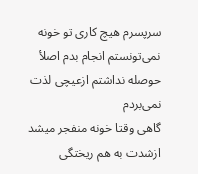سرپسرم هیچ کاری تو خونه نمی‌تونستم انجام بدم اصلأ حوصله نداشتم ازعیچی لذت نمی‌بردم
گاهی وقتا خونه منفجر میشد ازشدت به هم ریختگی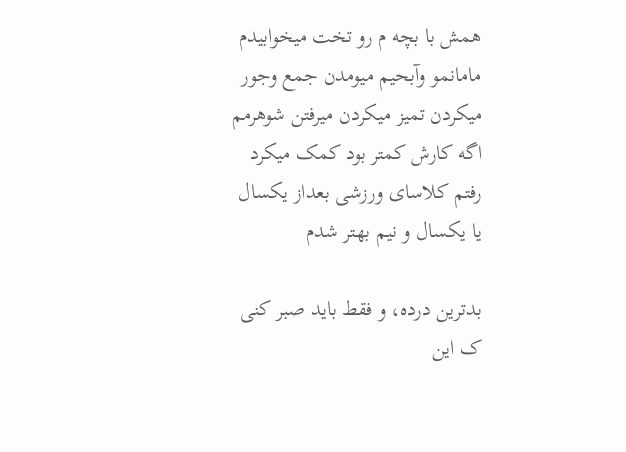همش با بچه م رو تخت میخوابیدم
مامانمو وآبحیم میومدن جمع وجور میکردن تمیز میکردن میرفتن شوهرمم اگه کارش کمتر بود کمک میکرد رفتم کلاسای ورزشی بعداز یکسال یا یکسال و نیم بهتر شدم

بدترین درده، و فقط باید صبر کنی ک این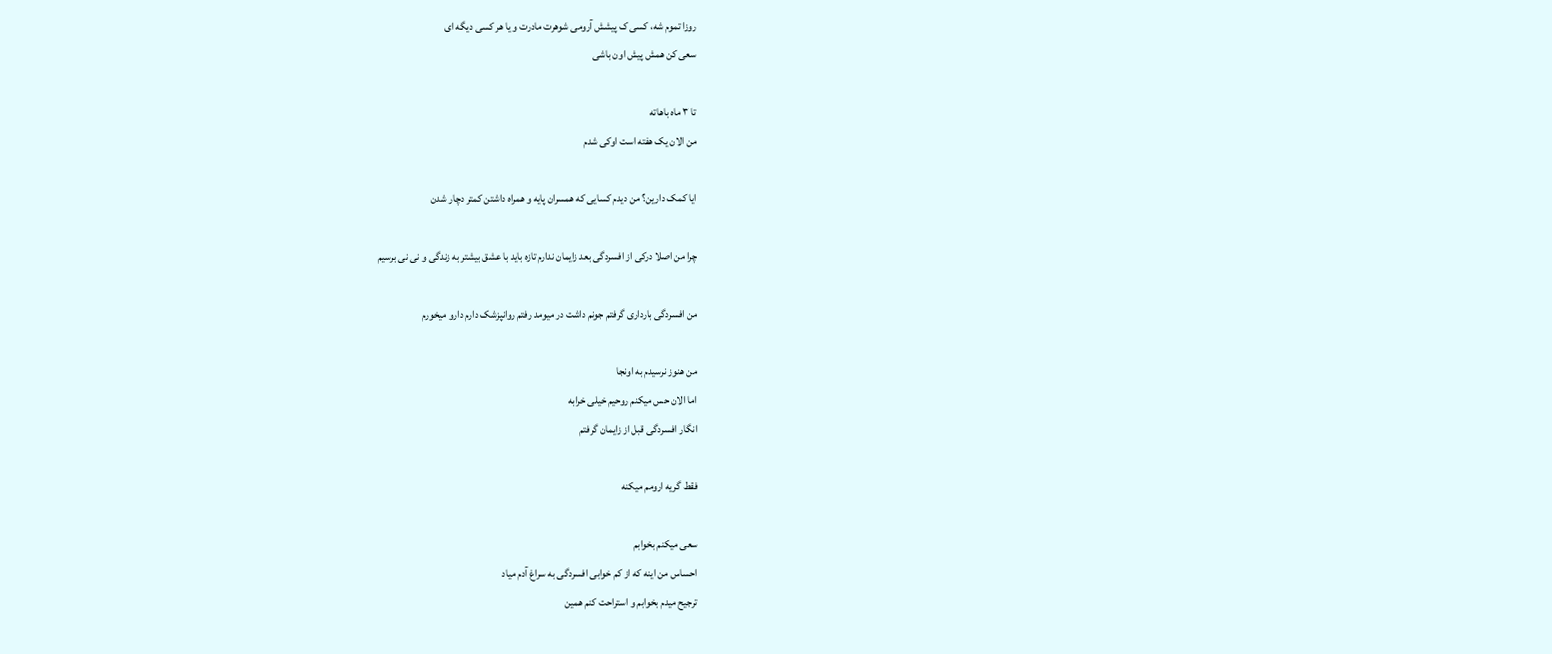روزا تموم شه، کسی ک پیشش آرومی شوهرت مادرت و یا هر کسی دیگه ای
سعی کن همش پیش اون باشی

تا ۳ ماه باهاته
من الان یک هفته است اوکی شدم

ایا کمک دارین؟ من دیدم کسایی که همسران پایه و همراه داشتن کمتر دچار شدن

چرا من اصلا درکی از افسردگی بعد زایمان ندارم تازه باید با عشق بیشتر به زندگی و نی نی برسیم

من افسردگی بارداری گرفتم جونم داشت در میومد رفتم روانپزشک دارم دارو میخورم

من هنوز نرسیدم به اونجا
اما الان حس میکنم روحیم خیلی خرابه
انگار افسردگی قبل از زایمان گرفتم

فقط گریه ارومم میکنه

سعی میکنم بخوابم
احساس من اینه که از کم خوابی افسردگی به سراغ آدم میاد
ترجیح میدم بخوابم و استراحت کنم همین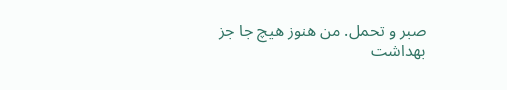صبر و تحمل. من هنوز هیچ جا جز بهداشت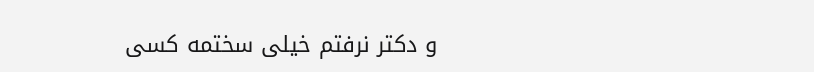و دکتر نرفتم خیلی سختمه کسی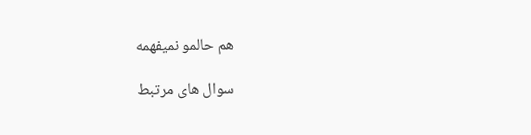هم حالمو نمیفهمه

سوال های مرتبط